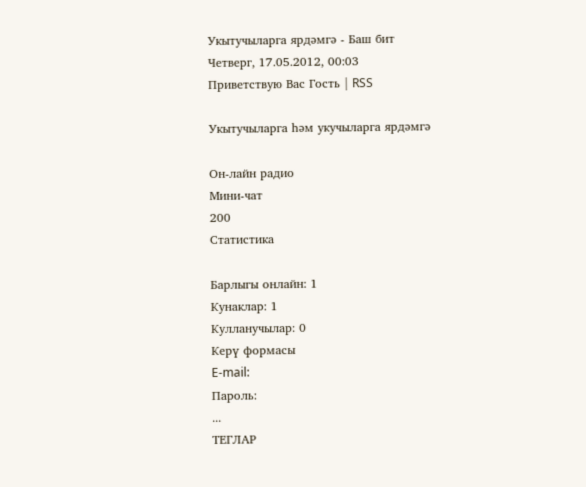Укытучыларга ярдәмгә - Баш бит
Четверг, 17.05.2012, 00:03
Приветствую Вас Гость | RSS

Укытучыларга һәм укучыларга ярдәмгә

Он-лайн радио
Мини-чат
200
Статистика

Барлыгы онлайн: 1
Кунаклар: 1
Кулланучылар: 0
Керү формасы
E-mail:
Пароль:
...
ТЕГЛАР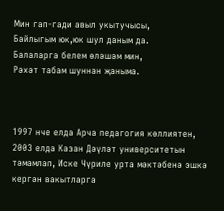Мин гап-гади авыл укытучысы,
Байлыгым юк,юк шул даным да.
Балаларга белем өләшәм мин,
Рәхәт табам шуннан җаныма.



1997 нче елда Арча педагогия көллиятен, 2003 елда Казан Дәүләт университетын тәмамлап, Иске Чүриле урта мәктәбенә эшкә кергән вакытларга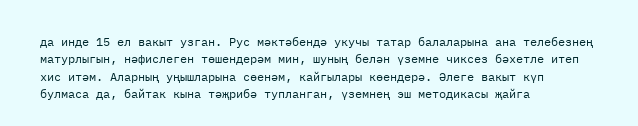да инде 15 ел вакыт узган. Рус мәктәбендә укучы татар балаларына ана телебезнең матурлыгын, нәфислеген төшендерәм мин, шуның белән үземне чиксез бәхетле итеп хис итәм. Аларның уңышларына сөенәм, кайгылары көендерә. Әлеге вакыт күп булмаса да, байтак кына тәҗрибә тупланган, үземнең эш методикасы җайга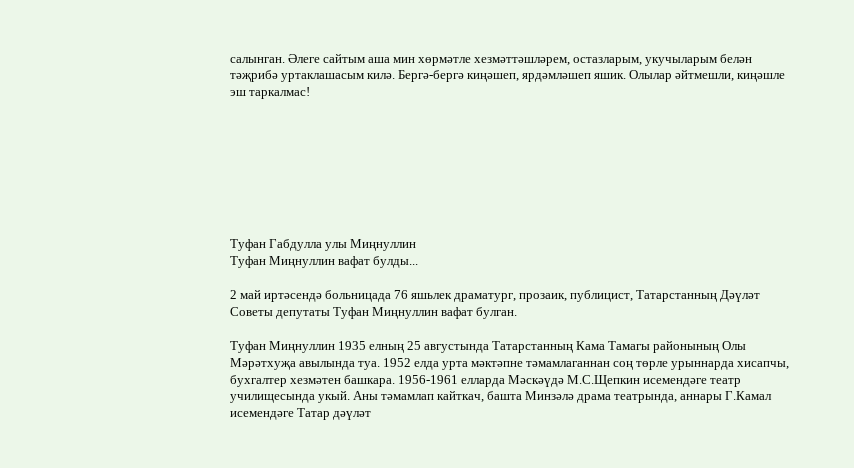салынган. Әлеге сайтым аша мин хөрмәтле хезмәттәшләрем, остазларым, укучыларым белән тәҗрибә уртаклашасым килә. Бергә-бергә киңәшеп, ярдәмләшеп яшик. Олылар әйтмешли, киңәшле эш таркалмас!








Туфан Габдулла улы Миңнуллин
Туфан Миңнуллин вафат булды...

2 май иртәсендә больницада 76 яшьлек драматург, прозаик, публицист, Татарстанның Дәүләт Советы депутаты Туфан Миңнуллин вафат булган.

Туфан Миңнуллин 1935 елның 25 августында Татарстанның Кама Тамагы районының Олы Мәрәтхуҗа авылында туа. 1952 елда урта мәктәпне тәмамлаганнан соң төрле урыннарда хисапчы, бухгалтер хезмәтен башкара. 1956-1961 елларда Мәскәүдә М.С.Щепкин исемендәге театр училищесында укый. Аны тәмамлап кайткач, башта Минзәлә драма театрында, аннары Г.Камал исемендәге Татар дәүләт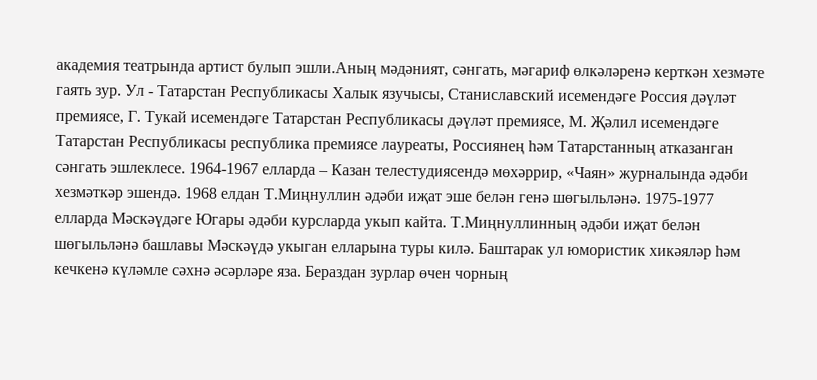академия театрында артист булып эшли.Аның мәдәният, сәнгать, мәгариф өлкәләренә керткән хезмәте гаять зур. Ул - Татарстан Республикасы Халык язучысы, Станиславский исемендәге Россия дәүләт премиясе, Г. Тукай исемендәге Татарстан Республикасы дәүләт премиясе, М. Җәлил исемендәге Татарстан Республикасы республика премиясе лауреаты, Россиянең һәм Татарстанның атказанган сәнгать эшлеклесе. 1964-1967 елларда – Казан телестудиясендә мөхәррир, «Чаян» журналында әдәби хезмәткәр эшендә. 1968 елдан Т.Миңнуллин әдәби иҗат эше белән генә шөгыльләнә. 1975-1977 елларда Мәскәүдәге Югары әдәби курсларда укып кайта. Т.Миңнуллинның әдәби иҗат белән шөгыльләнә башлавы Мәскәүдә укыган елларына туры килә. Баштарак ул юмористик хикәяләр һәм кечкенә күләмле сәхнә әсәрләре яза. Бераздан зурлар өчен чорның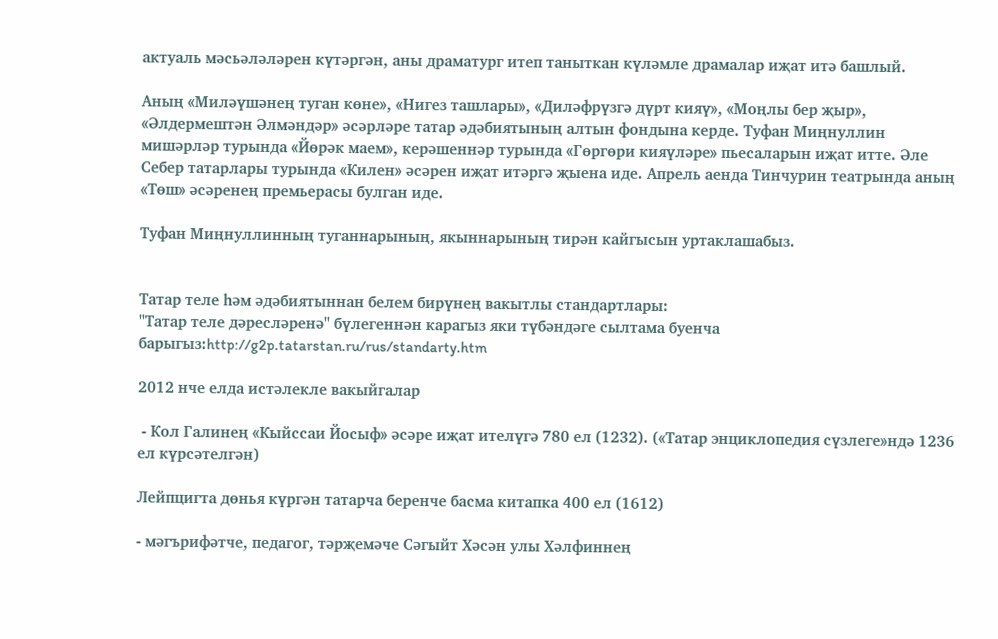актуаль мәсьәләләрен күтәргән, аны драматург итеп таныткан күләмле драмалар иҗат итә башлый.

Аның «Миләүшәнең туган көне», «Нигез ташлары», «Диләфрүзгә дүрт кияү», «Моңлы бер җыр», «Әлдермештән Әлмәндәр» әсәрләре татар әдәбиятының алтын фондына керде. Туфан Миңнуллин мишәрләр турында «Йөрәк маем», керәшеннәр турында «Гөргөри кияүләре» пьесаларын иҗат итте. Әле Себер татарлары турында «Килен» әсәрен иҗат итәргә җыена иде. Апрель аенда Тинчурин театрында аның «Төш» әсәренең премьерасы булган иде.

Туфан Миңнуллинның туганнарының, якыннарының тирән кайгысын уртаклашабыз.


Татар теле һәм әдәбиятыннан белем бирүнең вакытлы стандартлары:
"Татар теле дәресләренә" бүлегеннән карагыз яки түбәндәге сылтама буенча барыгыз:http://g2p.tatarstan.ru/rus/standarty.htm

2012 нче елда истәлекле вакыйгалар

 - Кол Галинең «Кыйссаи Йосыф» әсәре иҗат ителүгә 780 ел (1232). («Татар энциклопедия сүзлеге»ндә 1236 ел күрсәтелгән)

Лейпцигта дөнья күргән татарча беренче басма китапка 400 ел (1612)

- мәгърифәтче, педагог, тәрҗемәче Сәгыйт Хәсән улы Хәлфиннең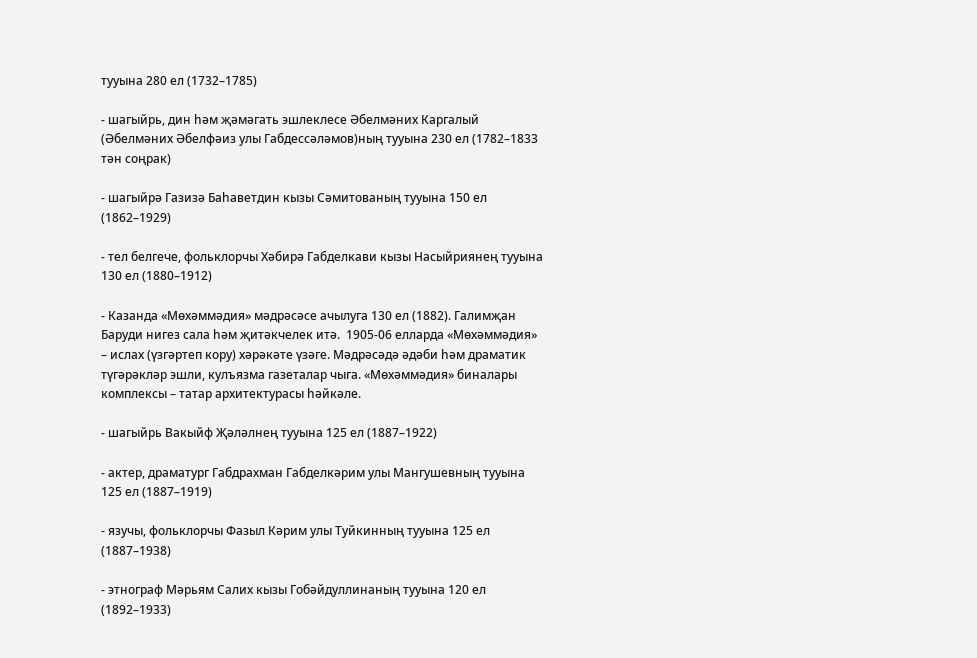тууына 280 ел (1732–1785)

- шагыйрь, дин һәм җәмәгать эшлеклесе Әбелмәних Каргалый (Әбелмәних Әбелфәиз улы Габдессәләмов)ның тууына 230 ел (1782–1833 тән соңрак)

- шагыйрә Газизә Баһаветдин кызы Сәмитованың тууына 150 ел (1862–1929)

- тел белгече, фольклорчы Хәбирә Габделкави кызы Насыйриянең тууына 130 ел (1880–1912)

- Казанда «Мөхәммәдия» мәдрәсәсе ачылуга 130 ел (1882). Галимҗан Баруди нигез сала һәм җитәкчелек итә.  1905-06 елларда «Мөхәммәдия» – ислах (үзгәртеп кору) хәрәкәте үзәге. Мәдрәсәдә әдәби һәм драматик түгәрәкләр эшли, кулъязма газеталар чыга. «Мөхәммәдия» биналары комплексы – татар архитектурасы һәйкәле.

- шагыйрь Вакыйф Җәләлнең тууына 125 ел (1887–1922)

- актер, драматург Габдрахман Габделкәрим улы Мангушевның тууына 125 ел (1887–1919)

- язучы, фольклорчы Фазыл Кәрим улы Туйкинның тууына 125 ел (1887–1938)

- этнограф Мәрьям Салих кызы Гобәйдуллинаның тууына 120 ел (1892–1933)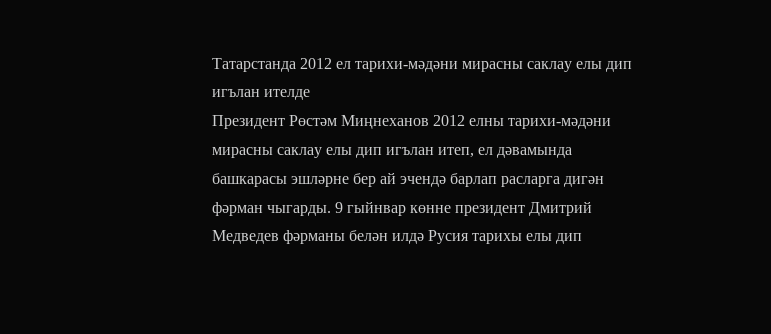Татарстанда 2012 ел тарихи-мәдәни мирасны саклау елы дип игълан ителде
Президент Рөстәм Миңнеханов 2012 елны тарихи-мәдәни мирасны саклау елы дип игълан итеп, ел дәвамында башкарасы эшләрне бер ай эчендә барлап расларга дигән фәрман чыгарды. 9 гыйнвар көнне президент Дмитрий Медведев фәрманы белән илдә Русия тарихы елы дип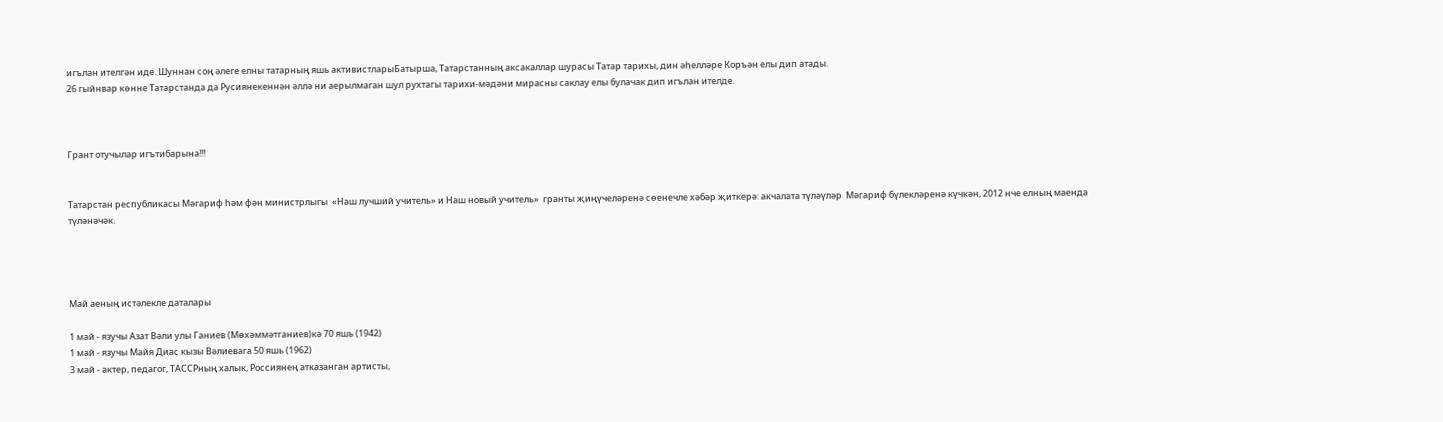игълан ителгән иде. Шуннан соң әлеге елны татарның яшь активистларыБатырша, Татарстанның аксакаллар шурасы Татар тарихы, дин әһелләре Коръән елы дип атады.
26 гыйнвар көнне Татарстанда да Русиянекеннән әллә ни аерылмаган шул рухтагы тарихи-мәдәни мирасны саклау елы булачак дип игълан ителде.



Грант отучылар игътибарына!!!


Татарстан республикасы Мәгариф һәм фән министрлыгы  «Наш лучший учитель» и Наш новый учитель»  гранты җиңүчеләренә сөенечле хәбәр җиткерә: акчалата түләүләр  Мәгариф бүлекләренә күчкән, 2012 нче елның маенда түләнәчәк.




Май аеның истәлекле даталары

1 май - язучы Азат Вәли улы Ганиев (Мөхәммәтганиев)кә 70 яшь (1942)
1 май - язучы Майя Диас кызы Вәлиевага 50 яшь (1962)
3 май - актер, педагог, ТАССРның халык, Россиянең атказанган артисты,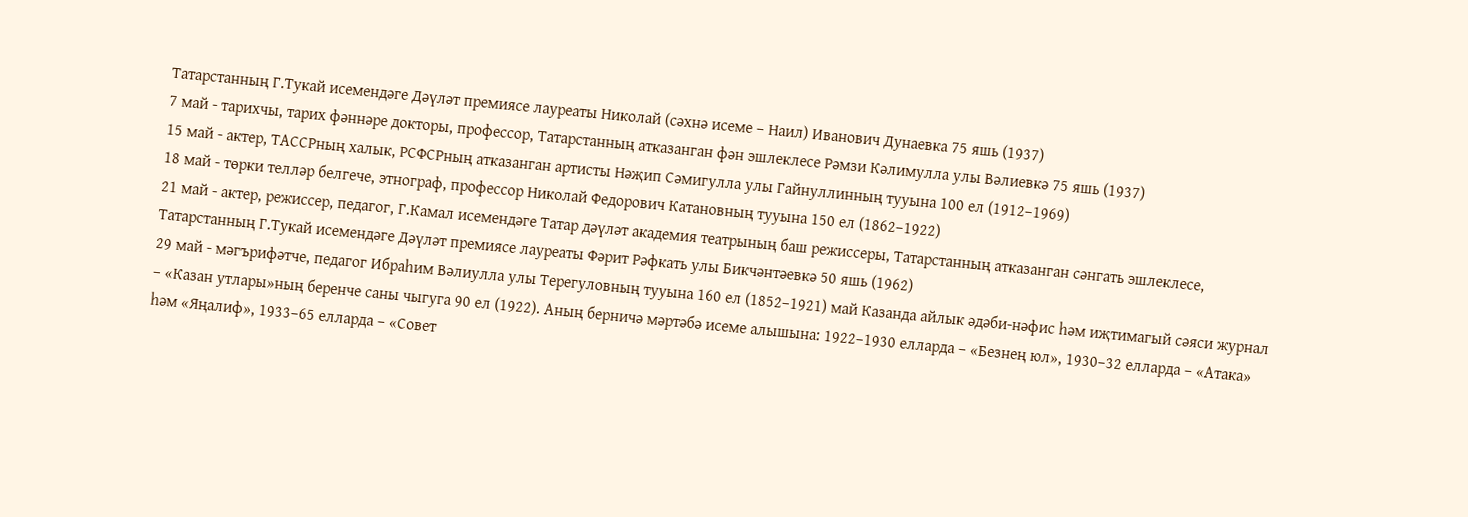Татарстанның Г.Тукай исемендәге Дәүләт премиясе лауреаты Николай (сәхнә исеме – Наил) Иванович Дунаевка 75 яшь (1937)
7 май - тарихчы, тарих фәннәре докторы, профессор, Татарстанның атказанган фән эшлеклесе Рәмзи Кәлимулла улы Вәлиевкә 75 яшь (1937)
15 май - актер, ТАССРның халык, РСФСРның атказанган артисты Нәҗип Сәмигулла улы Гайнуллинның тууына 100 ел (1912–1969)
18 май - төрки телләр белгече, этнограф, профессор Николай Федорович Катановның тууына 150 ел (1862–1922)
21 май - актер, режиссер, педагог, Г.Камал исемендәге Татар дәүләт академия театрының баш режиссеры, Татарстанның атказанган сәнгать эшлеклесе, Татарстанның Г.Тукай исемендәге Дәүләт премиясе лауреаты Фәрит Рәфкать улы Бикчәнтәевкә 50 яшь (1962)
29 май - мәгърифәтче, педагог Ибраһим Вәлиулла улы Терегуловның тууына 160 ел (1852–1921) май Казанда айлык әдәби-нәфис һәм иҗтимагый сәяси журнал – «Казан утлары»ның беренче саны чыгуга 90 ел (1922). Аның берничә мәртәбә исеме алышына: 1922–1930 елларда – «Безнең юл», 1930–32 елларда – «Атака» һәм «Яңалиф», 1933–65 елларда – «Совет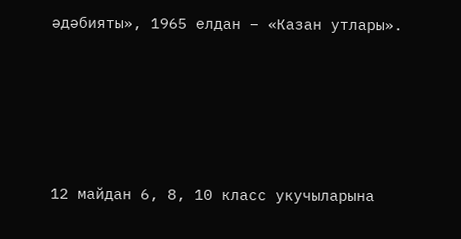әдәбияты», 1965 елдан – «Казан утлары».






12 майдан 6, 8, 10 класс укучыларына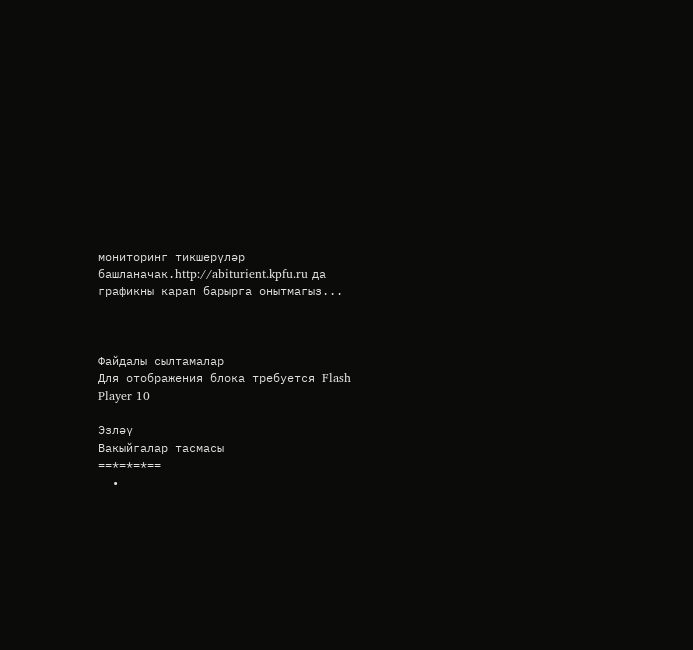мониторинг тикшерүләр башланачак.http://abiturient.kpfu.ru да графикны карап барырга онытмагыз...



Файдалы сылтамалар
Для отображения блока требуется Flash Player 10

Эзләү
Вакыйгалар тасмасы
==*=*=*==
  •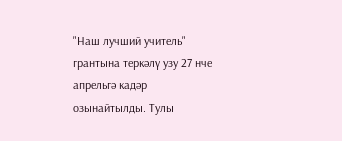"Наш лучший учитель" грантына теркәлү узу 27 нче апрельгә кадәр озынайтылды. Тулы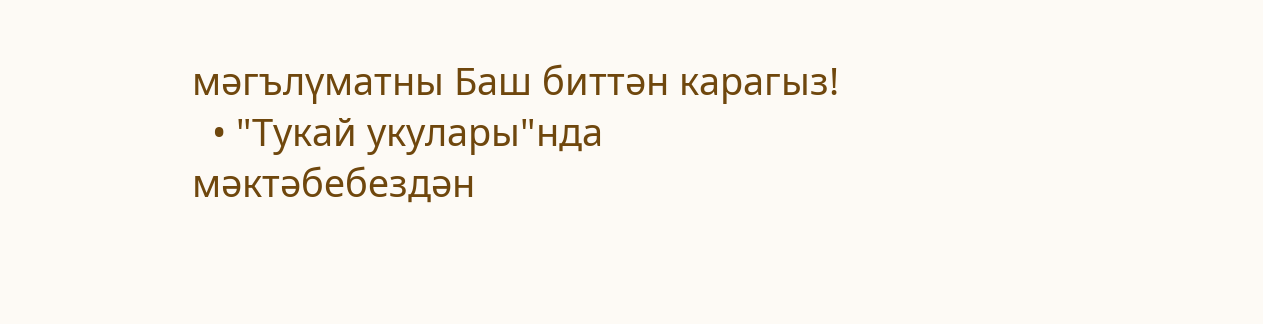мәгълүматны Баш биттән карагыз!
  • "Тукай укулары"нда мәктәбебездән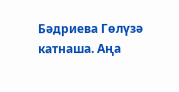Бәдриева Гөлүзә катнаша. Аңа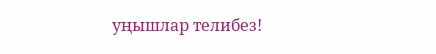уңышлар телибез!